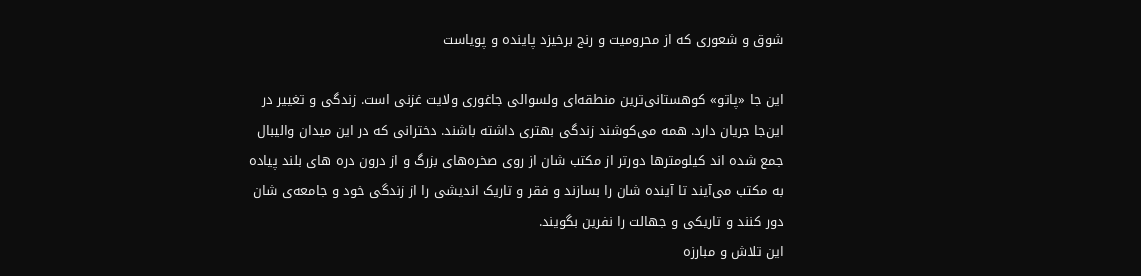شوق و شعوری‌ که از محرومیت و رنج برخیزد پاینده و پویاست

این جا «پاتو» کوهستانی‌ترین منطقه‌ای ولسوالی جاغوری ولایت غزنی است. زندگی و تغییر در این‌جا جریان دارد. همه می‌کوشند زندگی بهتری داشته باشند. دخترانی که در این میدان والیبال جمع شده اند کیلومترها دورتر از مکتب شان از روی صخره‌های بزرگ و از درون دره های بلند پیاده به مکتب می‌آیند تا آینده شان را بسازند و فقر و تاریک اندیشی را از زندگی خود و جامعه‌ی شان دور کنند و تاریکی و جهالت را نفرین بگویند.
این تلاش و مبارزه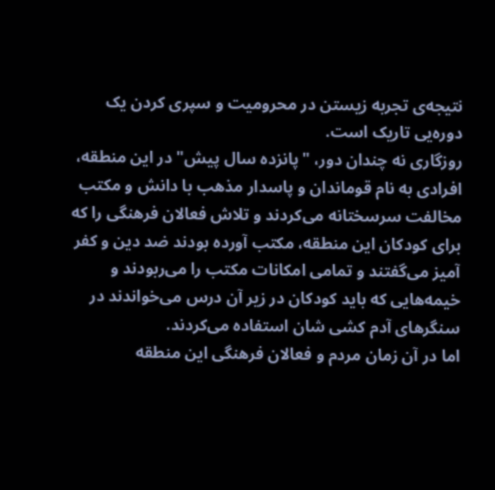نتیجه‌ی تجربه زیستن در محرومیت و سپری کردن یک دوره‌یی تاریک است.
روزگاری نه چندان دور، "پانزده سال پیش" در این منطقه، افرادی به نام قوماندان و پاسدار مذهب با دانش و مکتب مخالفت سرسختانه می‌کردند و تلاش فعالان فرهنگی را که برای کودکان این منطقه، مکتب آورده بودند ضد دین و کفر آمیز می‌گفتند و تمامی امکانات مکتب را می‌ربودند و خیمه‌هایی که باید کودکان در زیر آن درس می‌خواندند در سنگرهای آدم کشی شان استفاده می‌کردند.
اما در آن زمان مردم و فعالان فرهنگی این منطقه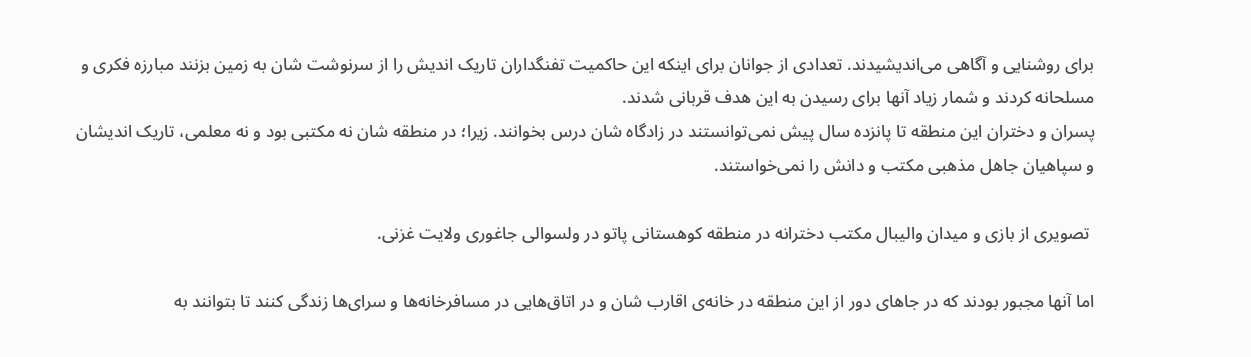برای روشنایی و آگاهی می‌اندیشیدند. تعدادی از جوانان برای اینکه این حاکمیت تفنگداران تاریک اندیش را از سرنوشت شان به زمین بزنند مبارزه فکری و مسلحانه کردند و شمار زیاد آنها برای رسیدن به این هدف قربانی شدند.
پسران و دختران این منطقه تا پانزده سال پیش نمی‌توانستند در زادگاه شان درس بخوانند. زیرا؛ در منطقه شان نه مکتبی بود و نه معلمی، تاریک اندیشان و سپاهیان جاهل مذهبی مکتب و دانش را نمی‌خواستند.

 تصویری از بازی و میدان والیبال مکتب دخترانه در منطقه کوهستانی پاتو در ولسوالی جاغوری ولایت غزنی.

اما آنها مجبور بودند که در جاهای دور از این منطقه در خانه‌ی اقارب شان و در اتاق‌هایی در مسافرخانه‌ها و سرای‌ها زندگی کنند تا بتوانند به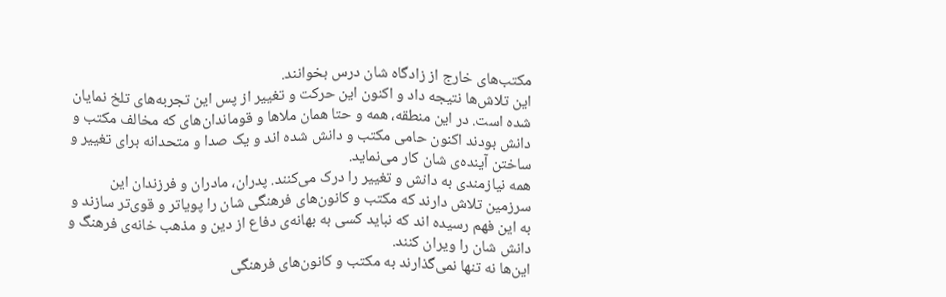مکتب‌های خارج از زادگاه شان درس بخوانند.
این تلاش‌ها نتیجه داد و اکنون این حرکت و تغییر از پس این تجربه‌های تلخ نمایان شده است. در این منطقه، همه و حتا همان ملاها و قوماندان‌های که مخالف مکتب و دانش بودند اکنون حامی مکتب و دانش شده اند و یک صدا و متحدانه برای تغییر و ساختن آینده‌ی شان کار می‌نماید.
همه نیازمندی به دانش و تغییر را درک می‌کنند. پدران، مادران و فرزندان این سرزمین تلاش دارند که مکتب و کانون‌های فرهنگی شان را پویاتر و قوی‌تر سازند و به این فهم رسیده اند که نباید کسی به بهانه‌ی دفاع از دین و مذهب خانه‌ی فرهنگ و دانش شان را ویران کنند.
این‌ها نه تنها نمی‌گذارند به مکتب و کانون‌های فرهنگی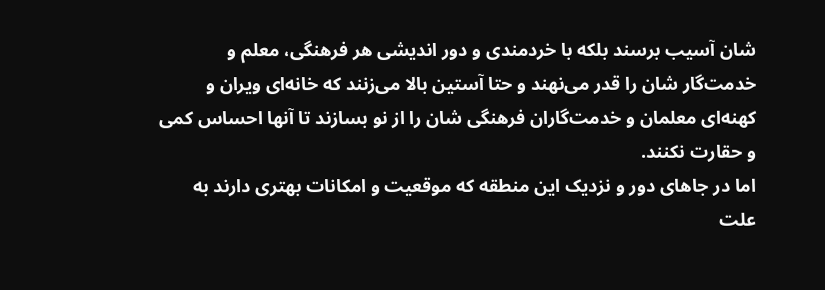شان آسیب برسند بلکه با خردمندی و دور اندیشی هر فرهنگی، معلم و خدمت‌گار شان را قدر می‌نهند و حتا آستین بالا می‌زنند که خانه‌ای ویران و کهنه‌ای معلمان و خدمت‌گاران فرهنگی شان را از نو بسازند تا آنها احساس کمی و حقارت نکنند.
اما در جاهای دور و نزدیک این منطقه که موقعیت و امکانات بهتری دارند به علت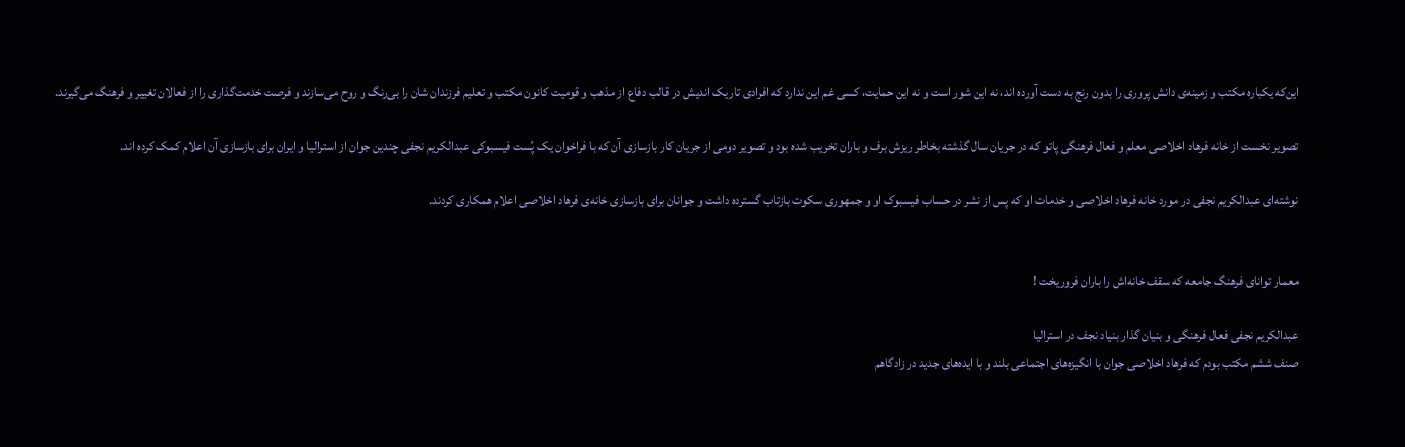این‌که یکباره مکتب و زمینه‌ی دانش پروری را بدون رنج به دست آورده اند، نه این شور است و نه این حمایت، کسی غم این ندارد که افرادی تاریک اندیش در قالب دفاع از مذهب و قومیت کانون مکتب و تعلیم فرزندان شان را بی‌رنگ و روح می‌سازند و فرصت خدمت‌گذاری را از فعالان تغییر و فرهنگ می‌گیرند.

تصویر نخست از خانه فرهاد اخلاصی معلم و فعال فرهنگی پاتو که در جریان سال گذشته بخاطر ریزش برف و باران تخریب شده بود و تصویر دومی از جریان کار بازسازی آن که با فراخوان یک پُست فیسبوکی عبدالکریم نجفی چندین جوان از استرالیا و ایران برای بازسازی آن اعلام کمک کرده اند.

نوشته‌ای عبدالکریم نجفی در مورد خانه فرهاد اخلاصی و خدمات او که پس از نشر در حساب فیسبوک او و جمهوری سکوت بازتاب گسترده داشت و جوانان برای بازسازی خانه‌ی فرهاد اخلاصی اعلام همکاری کردند.


معمار توانای فرهنگ جامعه که سقف خانه‌اش را باران فروریخت !

عبدالکریم نجفی فعال فرهنگی و بنیان گذار بنیاد نجف در استرالیا
صنف ششم مكتب بودم که فرهاد اخلاصی جوان با انگیزه‌های اجتماعی بلند و با ايده‌های جدید در زادگاهم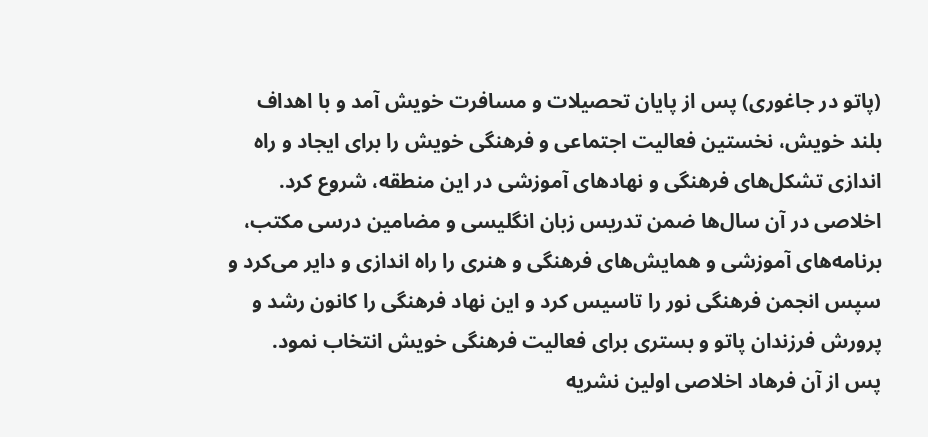(پاتو در جاغوری) پس از پایان تحصیلات و مسافرت خویش آمد و با اهداف بلند خویش، نخستین‌ فعالیت اجتماعی و فرهنگی خویش را برای ایجاد و راه اندازی تشکل‌های فرهنگی و نهادهای آموزشی در این منطقه، شروع کرد.
اخلاصی در آن سال‌ها ضمن تدریس زبان انگلیسی و مضامین درسی مکتب، برنامه‌های آموزشی و همایش‌های فرهنگی و هنری را راه اندازی و دایر می‌کرد و سپس انجمن فرهنگی نور را تاسیس کرد و این نهاد فرهنگی را کانون رشد و پرورش فرزندان پاتو و بستری برای فعالیت فرهنگی خویش انتخاب نمود.
پس از آن فرهاد اخلاصی اولین نشریه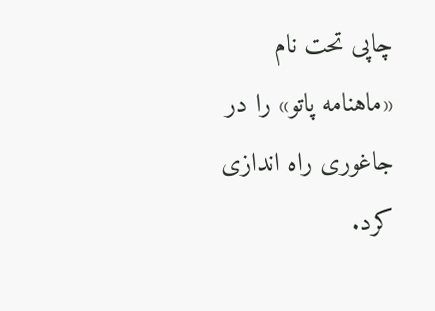چاپی تحت نام «ماهنامه پاتو» را در جاغوری راه اندازی کرد.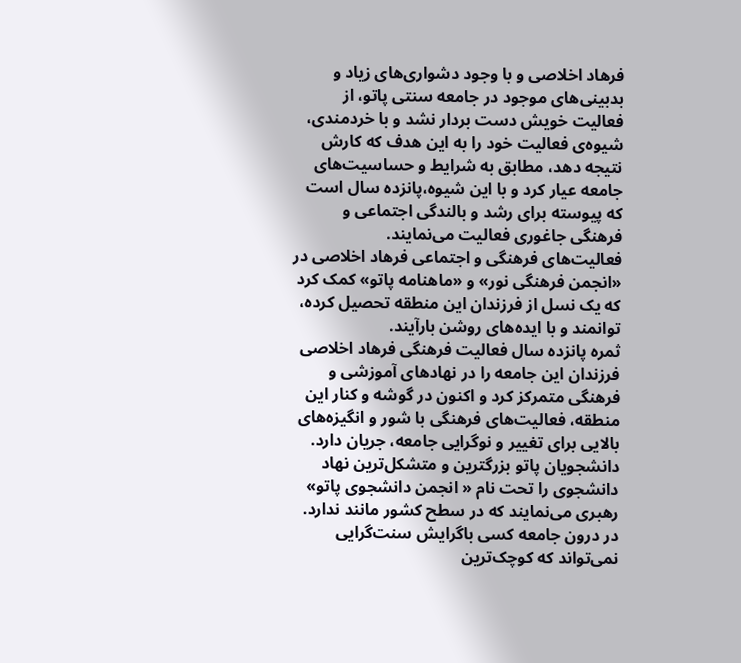فرهاد اخلاصی و با وجود دشواری‌های زیاد و بدبینی‌های موجود در جامعه سنتی پاتو، از فعالیت خویش دست بردار نشد و با خردمندی، شیوه‌ی فعالیت خود را به این هدف که کارش نتیجه دهد، مطابق به شرایط و حساسیت‌های جامعه عیار کرد و با این شیوه،پانزده سال است که پیوسته برای رشد و بالندگی اجتماعی و فرهنگی جاغوری فعالیت می‌نمایند.
فعالیت‌های فرهنگی و اجتماعی فرهاد اخلاصی در «انجمن فرهنگی نور» و «ماهنامه پاتو» کمک کرد که یک نسل از فرزندان این منطقه تحصیل کرده، توانمند و با ایده‌های روشن بارآیند.
ثمره پانزده سال فعالیت فرهنگی‌ فرهاد اخلاصی فرزندان این جامعه را در نهادهای آموزشی و فرهنگی متمرکز کرد و اکنون در گوشه و کنار این منطقه، فعالیت‌های فرهنگی با شور و انگیزه‌های بالایی برای تغییر و نوگرایی جامعه، جریان دارد.
دانشجویان پاتو بزرگترین و متشکل‌ترین نهاد دانشجوی را تحت نام « انجمن دانشجوی پاتو» رهبری می‌نمایند که در سطح کشور مانند ندارد.
در درون جامعه کسی باگرایش سنت‌گرایی نمی‌تواند که کوچک‌ترین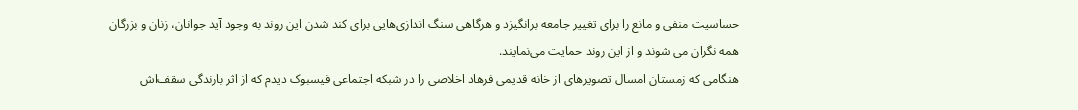حساسیت منفی و مانع را برای تغییر جامعه برانگیزد و هرگاهی سنگ اندازی‌هایی برای کند شدن این روند به وجود آید جوانان، زنان و بزرگان همه نگران می شوند و از این روند حمایت می‌نمایند.
هنگامی که زمستان امسال تصویرهای از خانه قدیمی فرهاد اخلاصی را در شبکه‌ اجتماعی فیسبوک دیدم که از اثر بارندگی سقف‌اش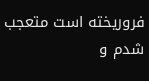فروریخته است متعجب شدم و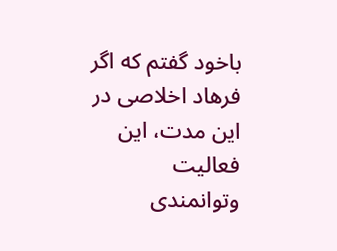باخود گفتم که اگر فرهاد اخلاصی در این مدت، این فعالیت وتوانمندی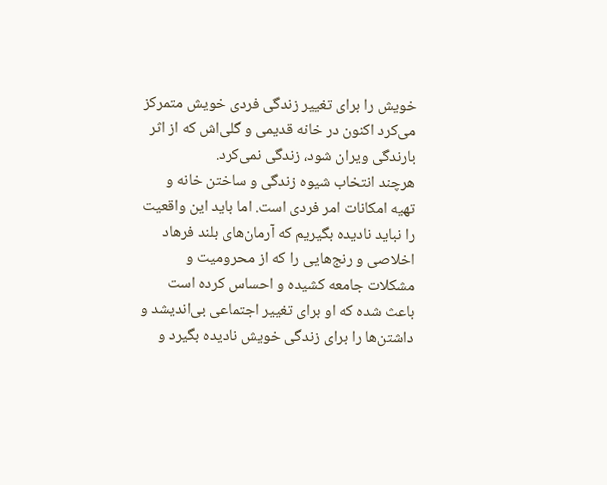خویش را برای تغییر زندگی فردی خویش متمرکز می‌کرد اکنون در خانه قدیمی و گلی‌اش که از اثر بارندگی ویران شود، زندگی نمی‌کرد.
هرچند انتخاب شیوه زندگی و ساختن خانه و تهیه امکانات امر فردی است. اما باید این واقعیت را نباید نادیده بگیریم که آرمان‌های بلند فرهاد اخلاصی و رنج‌هایی را که از محرومیت و مشکلات جامعه کشیده و احساس کرده است باعث شده که او برای تغییر اجتماعی بی‌اندیشد و داشتن‌ها را برای زندگی خویش نادیده بگیرد و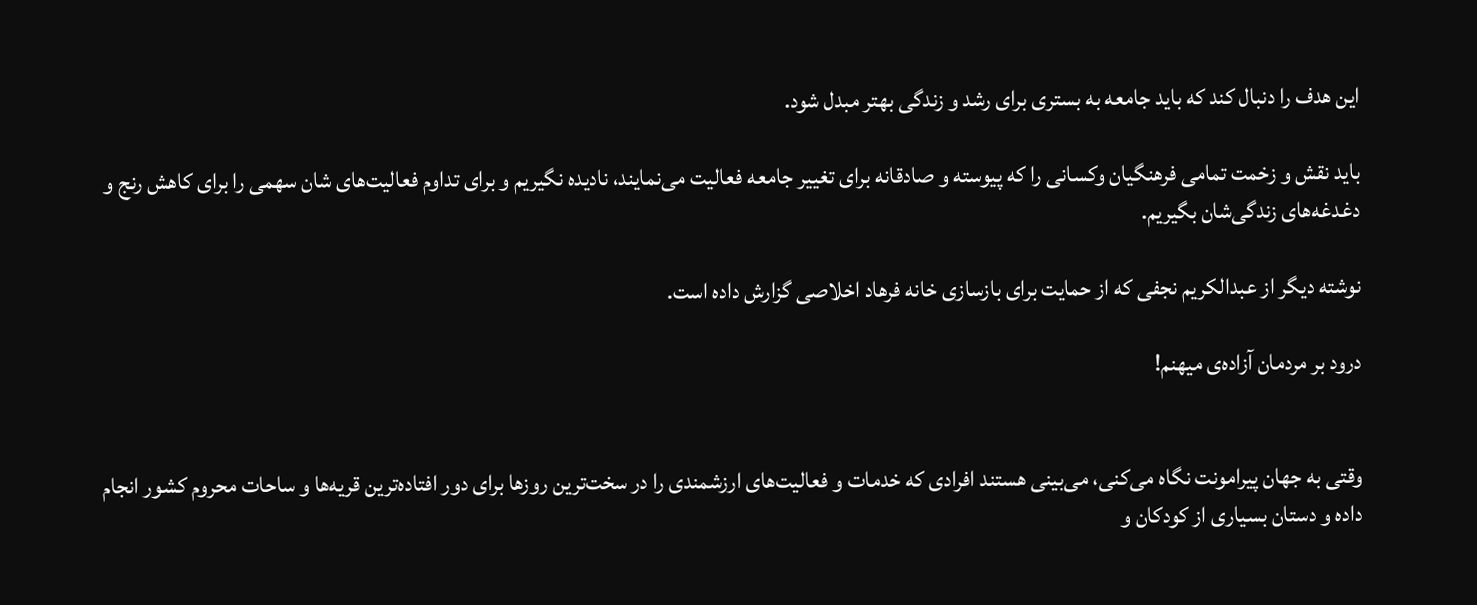این هدف را دنبال کند که باید جامعه به بستری برای رشد و زندگی بهتر مبدل شود.

باید نقش و زخمت تمامی فرهنگیان وکسانی را که پیوسته و صادقانه برای تغییر جامعه فعالیت می‌نمایند، نادیده نگیریم و برای تداوم فعالیت‌های شان سهمی را برای کاهش رنج و دغدغه‌های زندگی‌شان بگیریم.

نوشته دیگر از عبدالکریم نجفی که از حمایت برای بازسازی خانه فرهاد اخلاصی گزارش داده است.

درود بر مردمان آزاده‌ی میهنم!


وقتی به جهان پیرامونت نگاه می‌کنی، می‌بینی هستند افرادی که خدمات و فعالیت‌های ارزشمندی را در سخت‌ترین روزها برای دور افتاده‌ترین قریه‌ها و ساحات محروم کشور انجام داده و دستان بسیاری از کودکان و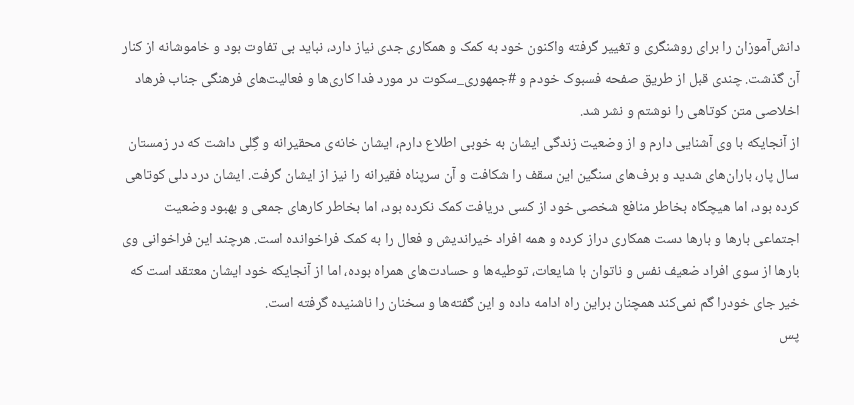دانش‌آموزان را برای روشنگری و تغییر گرفته واکنون خود به کمک و همکاری جدی نیاز دارد، نباید بی تفاوت بود و خاموشانه از کنار آن گذشت. چندی قبل از طریق صفحه فسبوک خودم و #جمهوری_سکوت در مورد فدا کاری‌ها و فعالیت‌های فرهنگی جناب فرهاد اخلاصی متن کوتاهی را نوشتم و نشر شد.
از آنجایکه با وی آشنایی دارم و از وضعیت زندگی ایشان به خوبی اطلاع دارم، ایشان خانه‌ی محقیرانه و گِلی داشت که در زمستان سال پار، باران‌های شدید و برف‌های سنگین این سقف را شکافت و آن سرپناه فقیرانه را نیز از ایشان گرفت. ایشان درد دلی کوتاهی کرده بود، اما هیچگاه بخاطر منافع شخصی خود از کسی دریافت کمک نکرده بود، اما بخاطر کارهای جمعی و بهبود وضعیت اجتماعی بارها و بارها دست همکاری دراز کرده و همه افراد خیراندیش و فعال را به کمک فراخوانده است. هرچند این فراخوانی وی بارها از سوی افراد ضعیف نفس و ناتوان با شایعات، توطیه‌ها و حسادت‌های همراه بوده، اما از آنجایکه خود ایشان معتقد است که خیر جای خودرا گم نمی‌کند همچنان براین راه ادامه داده و این گفته‌ها و سخنان را ناشنیده گرفته است.
پس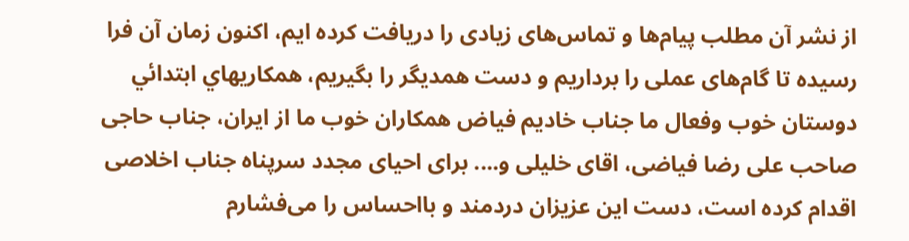از نشر آن مطلب پیام‌ها و تماس‌های زیادی را دریافت کرده ايم، اکنون زمان آن فرا رسیده تا گام‌های عملی را برداریم و دست همدیگر را بگیریم، همکاریهاي ابتدائي دوستان خوب وفعال ما جناب خادیم فیاض همکاران خوب ما از ايران، جناب حاجی صاحب علی رضا فیاضی، اقای خلیلی و.... برای احیای مجدد سرپناه جناب اخلاصی اقدام كرده است، دست این عزیزان دردمند و بااحساس را می‌فشارم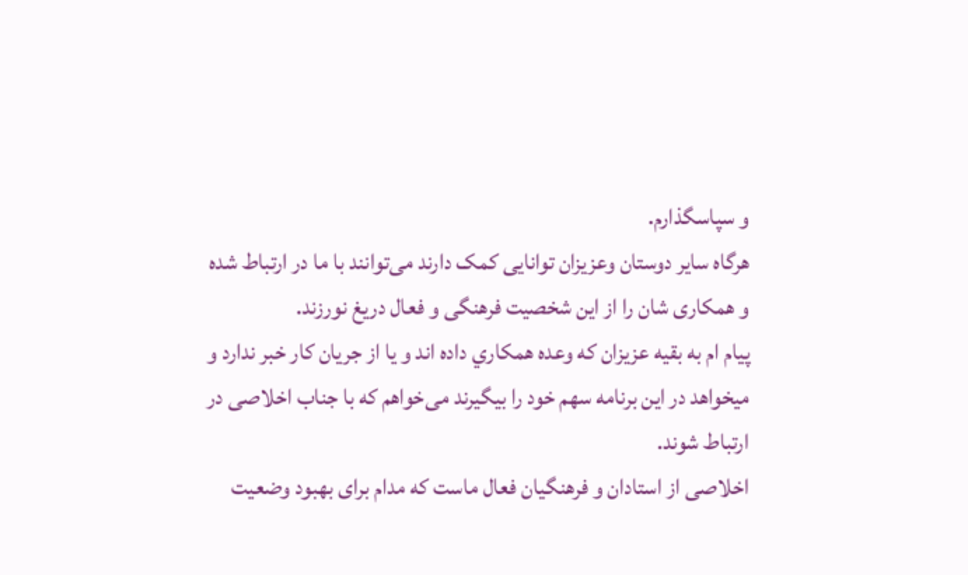و سپاسگذارم.
هرگاه سایر دوستان وعزیزان توانایی کمک دارند می‌توانند با ما در ارتباط شده و همکاری شان را از این شخصیت فرهنگی و فعال دریغ نورزند.
پيام ام به بقيه عزيزان كه وعده همكاري داده اند و يا از جريان كار خبر ندارد و ميخواهد در اين برنامه سهم خود را بيگيرند می‌خواهم که با جناب اخلاصی در ارتباط شوند.
اخلاصی از استادان و فرهنگیان فعال ماست که مدام برای بهبود وضعیت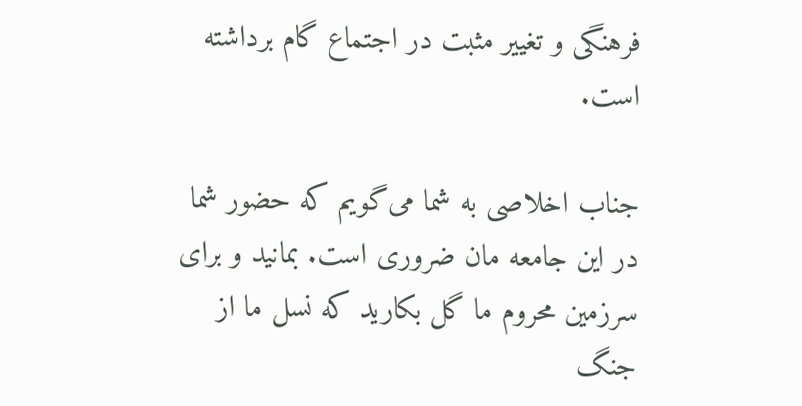فرهنگی و تغییر مثبت در اجتماع گام برداشته است.

جناب اخلاصی به شما می‌گویم که حضور شما در این جامعه مان ضروری است. بمانید و برای سرزمین محروم ما گل بکارید که نسل ما از جنگ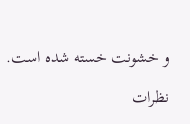و خشونت خسته شده است.

نظرات